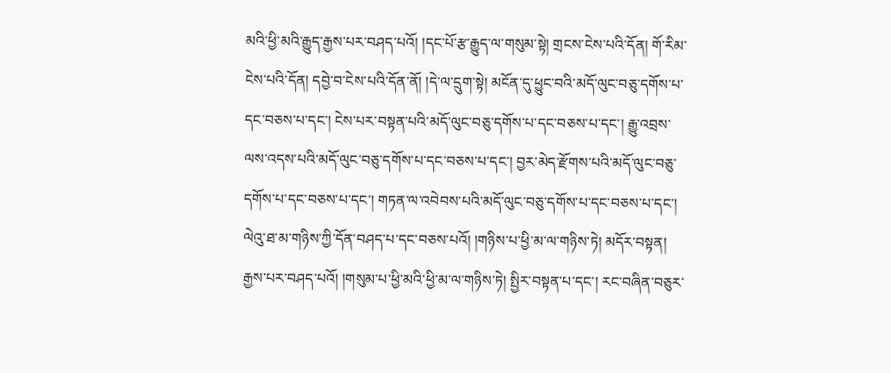མའི་ཕྱི་མའི་རྒྱུད་རྒྱས་པར་བཤད་པའོ། །དང་པོ་རྩ་རྒྱུད་ལ་གསུམ་སྟེ། གྲངས་ངེས་པའི་དོན། གོ་རིམ་ངེས་པའི་དོན། དབྱེ་བ་ངེས་པའི་དོན་ནོ། །དེ་ལ་དྲུག་སྟེ། མངོན་དུ་ཕྱུང་བའི་མདོ་ལུང་བཅུ་དགོས་པ་དང་བཅས་པ་དང་། ངེས་པར་བསྟན་པའི་མདོ་ལུང་བཅུ་དགོས་པ་དང་བཅས་པ་དང་། རྒྱུ་འབྲས་ལས་འདས་པའི་མདོ་ལུང་བཅུ་དགོས་པ་དང་བཅས་པ་དང་། བྱར་མེད་རྫོགས་པའི་མདོ་ལུང་བཅུ་དགོས་པ་དང་བཅས་པ་དང་། གཏན་ལ་འབེབས་པའི་མདོ་ལུང་བཅུ་དགོས་པ་དང་བཅས་པ་དང་། ལེའུ་ཐ་མ་གཉིས་ཀྱི་དོན་བཤད་པ་དང་བཅས་པའོ། །གཉིས་པ་ཕྱི་མ་ལ་གཉིས་ཏེ། མདོར་བསྟན། རྒྱས་པར་བཤད་པའོ། །གསུམ་པ་ཕྱི་མའི་ཕྱི་མ་ལ་གཉིས་ཏེ། སྤྱིར་བསྟན་པ་དང་། རང་བཞིན་བཅུར་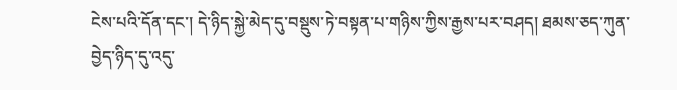ངེས་པའི་དོན་དང་། དེ་ཉིད་སྐྱེ་མེད་དུ་བསྡུས་ཏེ་བསྟན་པ་གཉིས་ཀྱིས་རྒྱས་པར་བཤད། ཐམས་ཅད་ཀུན་བྱེད་ཉིད་དུ་འདུ་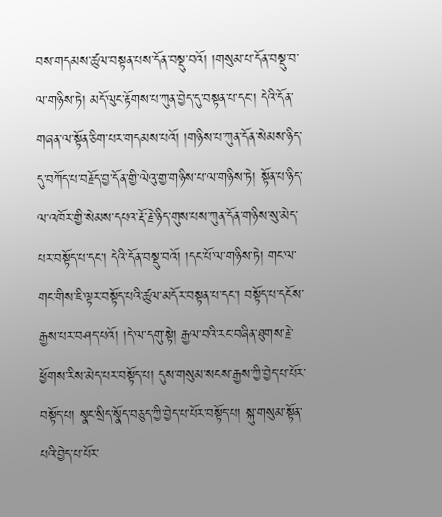བས་གདམས་ཚུལ་བསྟན་པས་དོན་བསྡུ་བའོ། །གསུམ་པ་དོན་བསྡུ་བ་ལ་གཉིས་ཏེ། མདོ་ལུང་རྟོགས་པ་ཀུན་བྱེད་དུ་བསྟན་པ་དང་། དེའི་དོན་གཞན་ལ་སྟོན་ཅིག་པར་གདམས་པའོ། །གཉིས་པ་ཀུན་དོན་སེམས་ཉིད་དུ་བཀོད་པ་བརྗོད་བྱ་དོན་གྱི་ལེའུ་གྱ་གཉིས་པ་ལ་གཉིས་ཏེ། སྟོན་པ་ཉིད་ལ་འཁོར་གྱི་སེམས་དཔའ་རྡོ་རྗེ་ཉིད་གུས་པས་ཀུན་དོན་གཉིས་སུ་མེད་པར་བསྟོད་པ་དང་། དེའི་དོན་བསྡུ་བའོ། །དང་པོ་ལ་གཉིས་ཏེ། གང་ལ་གང་གིས་ཇི་ལྟར་བསྟོད་པའི་ཚུལ་མདོར་བསྟན་པ་དང་། བསྟོད་པ་དངོས་རྒྱས་པར་བཤད་པའོ། །དེ་ལ་དགུ་སྟེ། རྒྱལ་བའི་རང་བཞིན་ཐུགས་རྗེ་ཕྱོགས་རིས་མེད་པར་བསྟོད་པ། དུས་གསུམ་སངས་རྒྱས་ཀྱི་བྱེད་པ་པོར་བསྟོད་པ། སྣང་སྲིད་སྣོད་བཅུད་ཀྱི་བྱེད་པ་པོར་བསྟོད་པ། སྐུ་གསུམ་སྟོན་པའི་བྱེད་པ་པོར་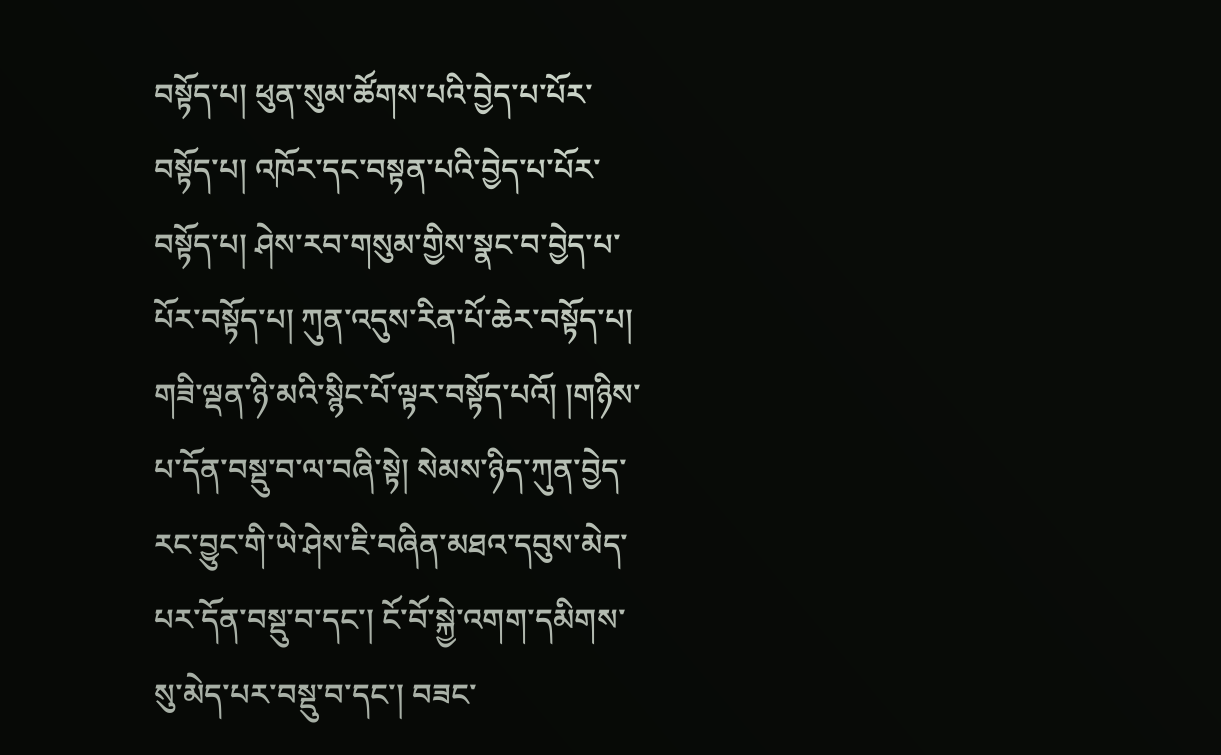བསྟོད་པ། ཕུན་སུམ་ཚོགས་པའི་བྱེད་པ་པོར་བསྟོད་པ། འཁོར་དང་བསྟན་པའི་བྱེད་པ་པོར་བསྟོད་པ། ཤེས་རབ་གསུམ་གྱིས་སྣང་བ་བྱེད་པ་པོར་བསྟོད་པ། ཀུན་འདུས་རིན་པོ་ཆེར་བསྟོད་པ། གཟི་ལྡན་ཉི་མའི་སྙིང་པོ་ལྟར་བསྟོད་པའོ། །གཉིས་པ་དོན་བསྡུ་བ་ལ་བཞི་སྟེ། སེམས་ཉིད་ཀུན་བྱེད་རང་བྱུང་གི་ཡེ་ཤེས་ཇི་བཞིན་མཐའ་དབུས་མེད་པར་དོན་བསྡུ་བ་དང་། ངོ་བོ་སྐྱེ་འགག་དམིགས་སུ་མེད་པར་བསྡུ་བ་དང་། བཟང་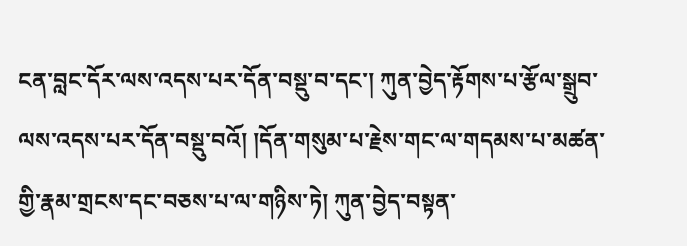ངན་བླང་དོར་ལས་འདས་པར་དོན་བསྡུ་བ་དང་། ཀུན་བྱེད་རྟོགས་པ་རྩོལ་སྒྲུབ་ལས་འདས་པར་དོན་བསྡུ་བའོ། །དོན་གསུམ་པ་རྗེས་གང་ལ་གདམས་པ་མཚན་གྱི་རྣམ་གྲངས་དང་བཅས་པ་ལ་གཉིས་ཏེ། ཀུན་བྱེད་བསྟན་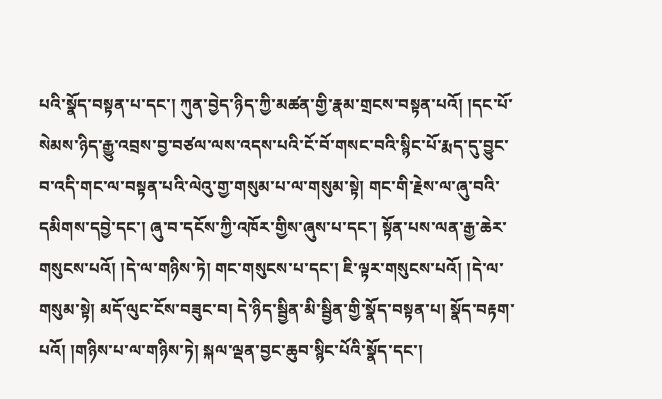པའི་སྣོད་བསྟན་པ་དང་། ཀུན་བྱེད་ཉིད་ཀྱི་མཚན་གྱི་རྣམ་གྲངས་བསྟན་པའོ། །དང་པོ་སེམས་ཉིད་རྒྱུ་འབྲས་བྱ་བཙལ་ལས་འདས་པའི་ངོ་བོ་གསང་བའི་སྙིང་པོ་རྨད་དུ་བྱུང་བ་འདི་གང་ལ་བསྟན་པའི་ལེའུ་གྱ་གསུམ་པ་ལ་གསུམ་སྟེ། གང་གི་རྗེས་ལ་ཞུ་བའི་དམིགས་དབྱེ་དང་། ཞུ་བ་དངོས་ཀྱི་འཁོར་གྱིས་ཞུས་པ་དང་། སྟོན་པས་ལན་རྒྱ་ཆེར་གསུངས་པའོ། །དེ་ལ་གཉིས་ཏེ། གང་གསུངས་པ་དང་། ཇི་ལྟར་གསུངས་པའོ། །དེ་ལ་གསུམ་སྟེ། མདོ་ལུང་ངོས་བཟུང་བ། དེ་ཉིད་སྦྱིན་མི་སྦྱིན་གྱི་སྣོད་བསྟན་པ། སྣོད་བརྟག་པའོ། །གཉིས་པ་ལ་གཉིས་ཏེ། སྐལ་ལྡན་བྱང་ཆུབ་སྙིང་པོའི་སྣོད་དང་།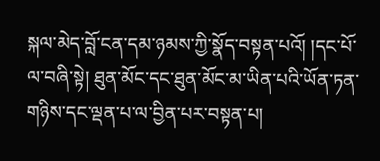སྐལ་མེད་བློ་ངན་དམ་ཉམས་ཀྱི་སྣོད་བསྟན་པའོ། །དང་པོ་ལ་བཞི་སྟེ། ཐུན་མོང་དང་ཐུན་མོང་མ་ཡིན་པའི་ཡོན་ཏན་གཉིས་དང་ལྡན་པ་ལ་བྱིན་པར་བསྟན་པ།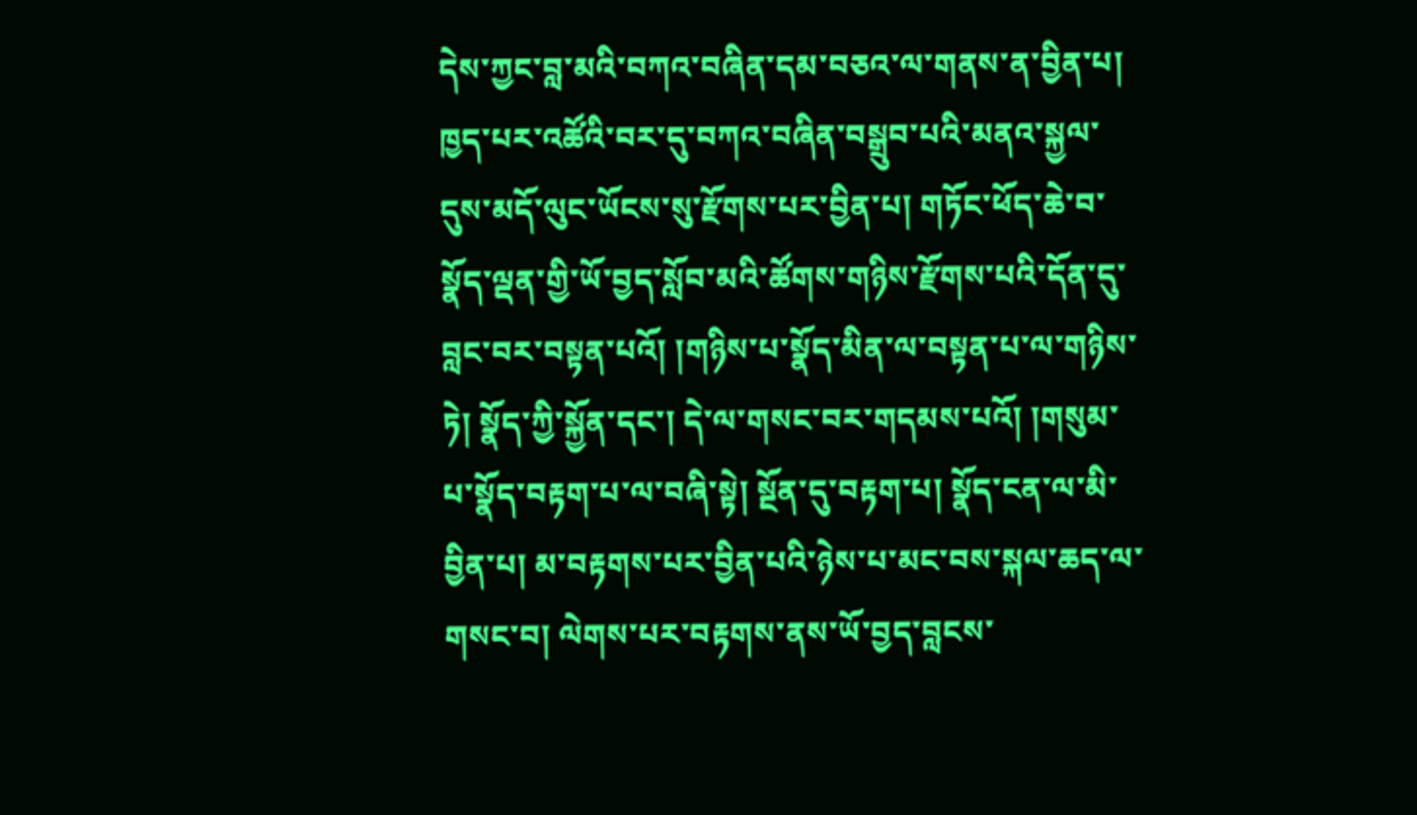དེས་ཀྱང་བླ་མའི་བཀའ་བཞིན་དམ་བཅའ་ལ་གནས་ན་བྱིན་པ། ཁྱད་པར་འཚོའི་བར་དུ་བཀའ་བཞིན་བསྒྲུབ་པའི་མནའ་སྐྱལ་དུས་མདོ་ལུང་ཡོངས་སུ་རྫོགས་པར་བྱིན་པ། གཏོང་ཕོད་ཆེ་བ་སྣོད་ལྡན་གྱི་ཡོ་བྱད་སློབ་མའི་ཚོགས་གཉིས་རྫོགས་པའི་དོན་དུ་བླང་བར་བསྟན་པའོ། །གཉིས་པ་སྣོད་མིན་ལ་བསྟན་པ་ལ་གཉིས་ཏེ། སྣོད་ཀྱི་སྐྱོན་དང་། དེ་ལ་གསང་བར་གདམས་པའོ། །གསུམ་པ་སྣོད་བརྟག་པ་ལ་བཞི་སྟེ། སྔོན་དུ་བརྟག་པ། སྣོད་ངན་ལ་མི་བྱིན་པ། མ་བརྟགས་པར་བྱིན་པའི་ཉེས་པ་མང་བས་སྐལ་ཆད་ལ་གསང་བ། ལེགས་པར་བརྟགས་ནས་ཡོ་བྱད་བླངས་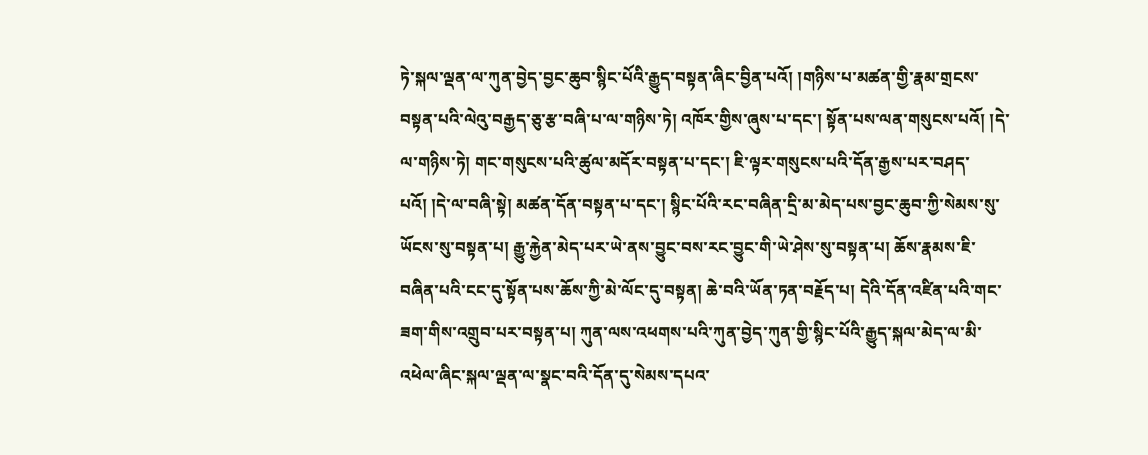ཏེ་སྐལ་ལྡན་ལ་ཀུན་བྱེད་བྱང་ཆུབ་སྙིང་པོའི་རྒྱུད་བསྟན་ཞིང་བྱིན་པའོ། །གཉིས་པ་མཚན་གྱི་རྣམ་གྲངས་བསྟན་པའི་ལེའུ་བརྒྱད་ཅུ་རྩ་བཞི་པ་ལ་གཉིས་ཏེ། འཁོར་གྱིས་ཞུས་པ་དང་། སྟོན་པས་ལན་གསུངས་པའོ། །དེ་ལ་གཉིས་ཏེ། གང་གསུངས་པའི་ཚུལ་མདོར་བསྟན་པ་དང་། ཇི་ལྟར་གསུངས་པའི་དོན་རྒྱས་པར་བཤད་པའོ། །དེ་ལ་བཞི་སྟེ། མཚན་དོན་བསྟན་པ་དང་། སྙིང་པོའི་རང་བཞིན་དྲི་མ་མེད་པས་བྱང་ཆུབ་ཀྱི་སེམས་སུ་ཡོངས་སུ་བསྟན་པ། རྒྱུ་རྐྱེན་མེད་པར་ཡེ་ནས་བྱུང་བས་རང་བྱུང་གི་ཡེ་ཤེས་སུ་བསྟན་པ། ཆོས་རྣམས་ཇི་བཞིན་པའི་ངང་དུ་སྟོན་པས་ཆོས་ཀྱི་མེ་ལོང་དུ་བསྟན། ཆེ་བའི་ཡོན་ཏན་བརྗོད་པ། དེའི་དོན་འཛིན་པའི་གང་ཟག་གིས་འགྲུབ་པར་བསྟན་པ། ཀུན་ལས་འཕགས་པའི་ཀུན་བྱེད་ཀུན་གྱི་སྙིང་པོའི་རྒྱུད་སྐལ་མེད་ལ་མི་འཕེལ་ཞིང་སྐལ་ལྡན་ལ་སྣང་བའི་དོན་དུ་སེམས་དཔའ་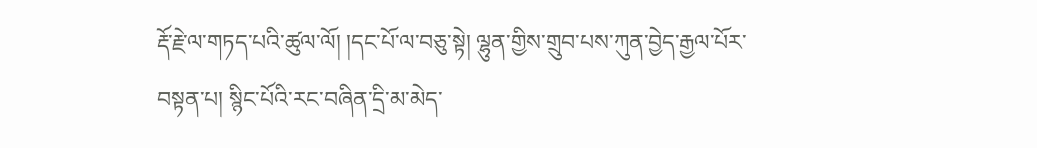རྡོ་རྗེ་ལ་གཏད་པའི་ཚུལ་ལོ། །དང་པོ་ལ་བཅུ་སྟེ། ལྷུན་གྱིས་གྲུབ་པས་ཀུན་བྱེད་རྒྱལ་པོར་བསྟན་པ། སྙིང་པོའི་རང་བཞིན་དྲི་མ་མེད་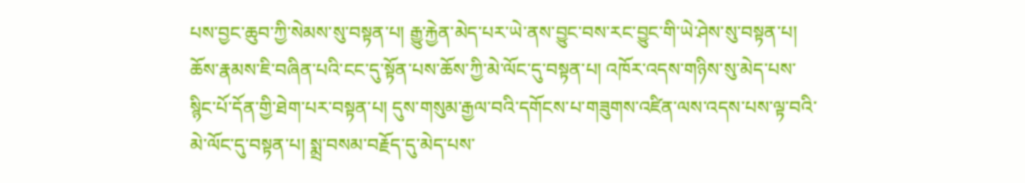པས་བྱང་ཆུབ་ཀྱི་སེམས་སུ་བསྟན་པ། རྒྱུ་རྐྱེན་མེད་པར་ཡེ་ནས་བྱུང་བས་རང་བྱུང་གི་ཡེ་ཤེས་སུ་བསྟན་པ། ཆོས་རྣམས་ཇི་བཞིན་པའི་ངང་དུ་སྟོན་པས་ཆོས་ཀྱི་མེ་ལོང་དུ་བསྟན་པ། འཁོར་འདས་གཉིས་སུ་མེད་པས་སྙིང་པོ་དོན་གྱི་ཐེག་པར་བསྟན་པ། དུས་གསུམ་རྒྱལ་བའི་དགོངས་པ་གཟུགས་འཛིན་ལས་འདས་པས་ལྟ་བའི་མེ་ལོང་དུ་བསྟན་པ། སྨྲ་བསམ་བརྗོད་དུ་མེད་པས་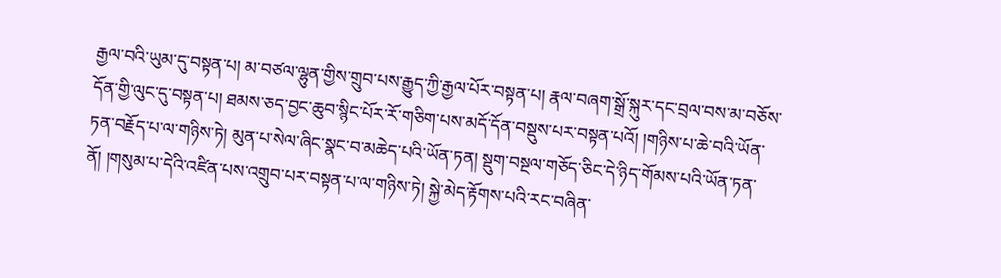རྒྱལ་བའི་ཡུམ་དུ་བསྟན་པ། མ་བཙལ་ལྷུན་གྱིས་གྲུབ་པས་རྒྱུད་ཀྱི་རྒྱལ་པོར་བསྟན་པ། རྣལ་བཞག་སྒྲོ་སྐུར་དང་བྲལ་བས་མ་བཅོས་དོན་གྱི་ལུང་དུ་བསྟན་པ། ཐམས་ཅད་བྱང་ཆུབ་སྙིང་པོར་རོ་གཅིག་པས་མདོ་དོན་བསྡུས་པར་བསྟན་པའོ། །གཉིས་པ་ཆེ་བའི་ཡོན་ཏན་བརྗོད་པ་ལ་གཉིས་ཏེ། མུན་པ་སེལ་ཞིང་སྣང་བ་མཆེད་པའི་ཡོན་ཏན། སྡུག་བསྔལ་གཅོད་ཅིང་དེ་ཉིད་གོམས་པའི་ཡོན་ཏན་ནོ། །གསུམ་པ་དེའི་འཛིན་པས་འགྲུབ་པར་བསྟན་པ་ལ་གཉིས་ཏེ། སྐྱེ་མེད་རྟོགས་པའི་རང་བཞིན་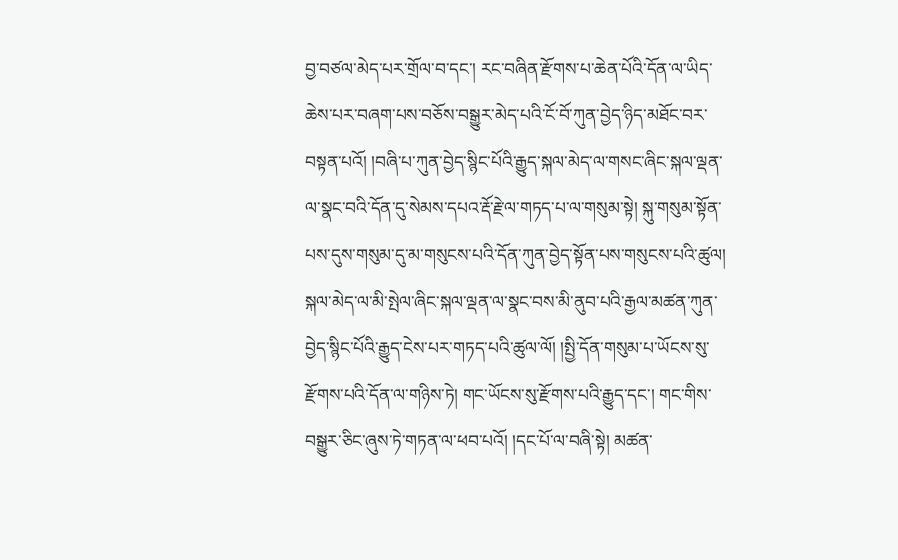བྱ་བཙལ་མེད་པར་གྲོལ་བ་དང་། རང་བཞིན་རྫོགས་པ་ཆེན་པོའི་དོན་ལ་ཡིད་ཆེས་པར་བཞག་པས་བཅོས་བསྒྱུར་མེད་པའི་ངོ་བོ་ཀུན་བྱེད་ཉིད་མཐོང་བར་བསྟན་པའོ། །བཞི་པ་ཀུན་བྱེད་སྙིང་པོའི་རྒྱུད་སྐལ་མེད་ལ་གསང་ཞིང་སྐལ་ལྡན་ལ་སྣང་བའི་དོན་དུ་སེམས་དཔའ་རྡོ་རྗེ་ལ་གཏད་པ་ལ་གསུམ་སྟེ། སྐུ་གསུམ་སྟོན་པས་དུས་གསུམ་དུ་མ་གསུངས་པའི་དོན་ཀུན་བྱེད་སྟོན་པས་གསུངས་པའི་ཚུལ། སྐལ་མེད་ལ་མི་སྤེལ་ཞིང་སྐལ་ལྡན་ལ་སྣང་བས་མི་ནུབ་པའི་རྒྱལ་མཚན་ཀུན་བྱེད་སྙིང་པོའི་རྒྱུད་ངེས་པར་གཏད་པའི་ཚུལ་ལོ། །སྤྱི་དོན་གསུམ་པ་ཡོངས་སུ་རྫོགས་པའི་དོན་ལ་གཉིས་ཏེ། གང་ཡོངས་སུ་རྫོགས་པའི་རྒྱུད་དང་། གང་གིས་བསྒྱུར་ཅིང་ཞུས་ཏེ་གཏན་ལ་ཕབ་པའོ། །དང་པོ་ལ་བཞི་སྟེ། མཚན་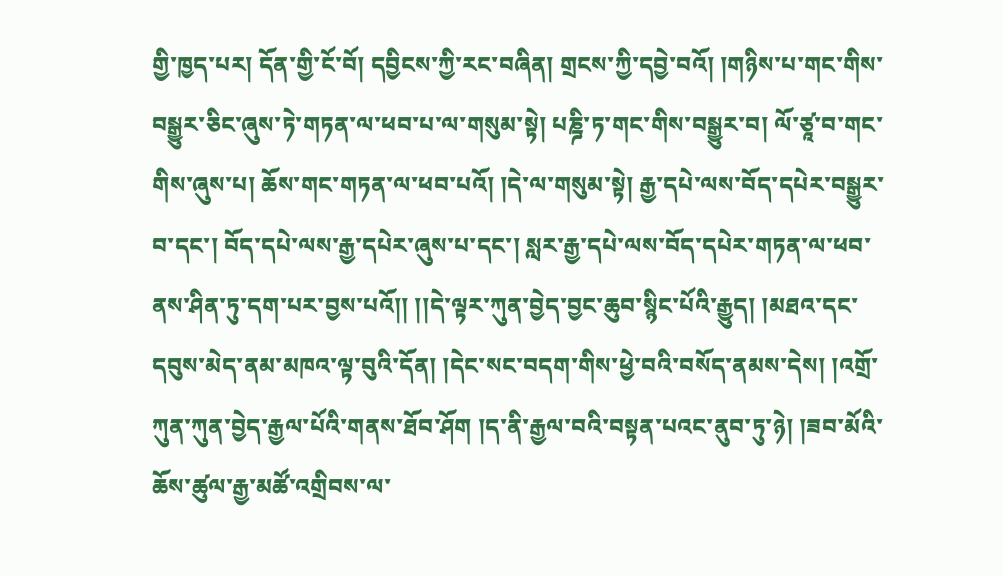གྱི་ཁྱད་པར། དོན་གྱི་ངོ་བོ། དབྱིངས་ཀྱི་རང་བཞིན། གྲངས་ཀྱི་དབྱེ་བའོ། །གཉིས་པ་གང་གིས་བསྒྱུར་ཅིང་ཞུས་ཏེ་གཏན་ལ་ཕབ་པ་ལ་གསུམ་སྟེ། པཎྜི་ཏ་གང་གིས་བསྒྱུར་བ། ལོ་ཙཱ་བ་གང་གིས་ཞུས་པ། ཆོས་གང་གཏན་ལ་ཕབ་པའོ། །དེ་ལ་གསུམ་སྟེ། རྒྱ་དཔེ་ལས་བོད་དཔེར་བསྒྱུར་བ་དང་། བོད་དཔེ་ལས་རྒྱ་དཔེར་ཞུས་པ་དང་། སླར་རྒྱ་དཔེ་ལས་བོད་དཔེར་གཏན་ལ་ཕབ་ནས་ཤིན་ཏུ་དག་པར་བྱས་པའོ།། །།དེ་ལྟར་ཀུན་བྱེད་བྱང་ཆུབ་སྙིང་པོའི་རྒྱུད། །མཐའ་དང་དབུས་མེད་ནམ་མཁའ་ལྟ་བུའི་དོན། །དེང་སང་བདག་གིས་ཕྱེ་བའི་བསོད་ནམས་དེས། །འགྲོ་ཀུན་ཀུན་བྱེད་རྒྱལ་པོའི་གནས་ཐོབ་ཤོག །ད་ནི་རྒྱལ་བའི་བསྟན་པའང་ནུབ་ཏུ་ཉེ། །ཟབ་མོའི་ཆོས་ཚུལ་རྒྱ་མཚོ་འགྲིབས་ལ་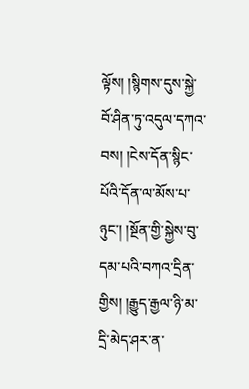ལྟོས། །སྙིགས་དུས་སྐྱེ་བོ་ཤིན་ཏུ་འདུལ་དཀའ་བས། །ངེས་དོན་སྙིང་པོའི་དོན་ལ་མོས་པ་ཉུང་། །སྔོན་གྱི་སྐྱེས་བུ་དམ་པའི་བཀའ་དྲིན་གྱིས། །རྒྱུད་རྒྱལ་ཉི་མ་དྲི་མེད་ཤར་ན་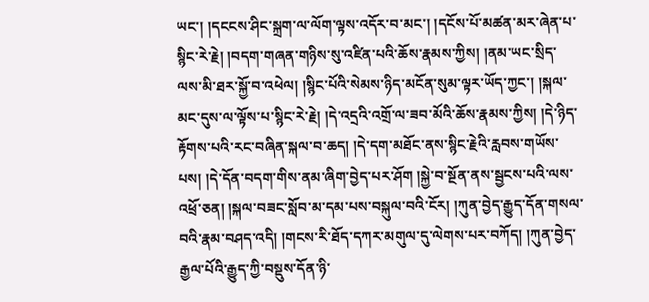ཡང་། །དངངས་ཤིང་སྐྲག་ལ་ལོག་ལྟས་འདོར་བ་མང་། །དངོས་པོ་མཚན་མར་ཞེན་པ་སྙིང་རེ་རྗེ། །བདག་གཞན་གཉིས་སུ་འཛིན་པའི་ཆོས་རྣམས་ཀྱིས། །ནམ་ཡང་སྲིད་ལས་མི་ཐར་སྐྱོ་བ་འཕེལ། །སྙིང་པོའི་སེམས་ཉིད་མངོན་སུམ་ལྟར་ཡོད་ཀྱང་། །སྐལ་མང་དུས་ལ་ལྟོས་པ་སྙིང་རེ་རྗེ། །དེ་འདྲའི་འགྲོ་ལ་ཟབ་མོའི་ཆོས་རྣམས་ཀྱིས། །དེ་ཉིད་རྟོགས་པའི་རང་བཞིན་སྐལ་བ་ཆད། །དེ་དག་མཐོང་ནས་སྙིང་རྗེའི་རླབས་གཡོས་པས། །དེ་དོན་བདག་གིས་ནམ་ཞིག་བྱེད་པར་ཤོག །སྐྱེ་བ་སྔོན་ནས་སྦྱངས་པའི་ལས་འཕྲོ་ཅན། །སྐལ་བཟང་སློབ་མ་དམ་པས་བསྐུལ་བའི་ངོར། །ཀུན་བྱེད་རྒྱུད་དོན་གསལ་བའི་རྣམ་བཤད་འདི། །གངས་རི་ཐོད་དཀར་མགུལ་དུ་ལེགས་པར་བཀོད། །ཀུན་བྱེད་རྒྱལ་པོའི་རྒྱུད་ཀྱི་བསྡུས་དོན་ཉི་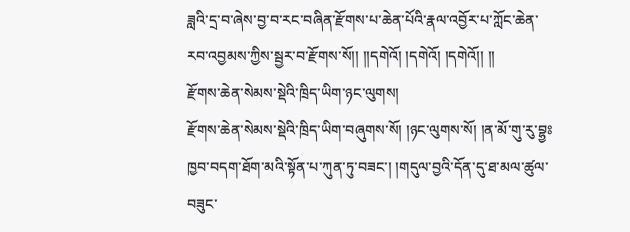ཟླའི་དྲ་བ་ཞེས་བྱ་བ་རང་བཞིན་རྫོགས་པ་ཆེན་པོའི་རྣལ་འབྱོར་པ་ཀློང་ཆེན་རབ་འབྱམས་ཀྱིས་སྦྱར་བ་རྫོགས་སོ།། །།དགེའོ། །དགེའོ། །དགེའོ།། །།
རྫོགས་ཆེན་སེམས་སྡེའི་ཁྲིད་ཡིག་ཉང་ལུགས།
རྫོགས་ཆེན་སེམས་སྡེའི་ཁྲིད་ཡིག་བཞུགས་སོ། །ཉང་ལུགས་སོ། །ན་མོ་གུ་རུ་བྷྱཿ ཁྱབ་བདག་ཐོག་མའི་སྟོན་པ་ཀུན་ཏུ་བཟང་། །གདུལ་བྱའི་དོན་དུ་ཐ་མལ་ཚུལ་བཟུང་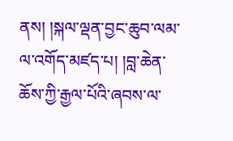ནས། །སྐལ་ལྡན་བྱང་ཆུབ་ལམ་ལ་འགོད་མཛད་པ། །བླ་ཆེན་ཆོས་ཀྱི་རྒྱལ་པོའི་ཞབས་ལ་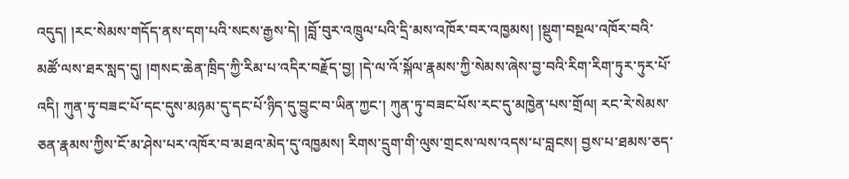འདུད། །རང་སེམས་གདོད་ནས་དག་པའི་སངས་རྒྱས་དེ། །བློ་བུར་འཁྲུལ་པའི་དྲི་མས་འཁོར་བར་འཁྱམས། །སྡུག་བསྔལ་འཁོར་བའི་མཚོ་ལས་ཐར་སླད་དུ། །གསང་ཆེན་ཁྲིད་ཀྱི་རིམ་པ་འདིར་བརྗོད་བྱ། །དེ་ལ་འོ་སྐོལ་རྣམས་ཀྱི་སེམས་ཞེས་བྱ་བའི་རིག་རིག་ཏུར་ཏུར་པོ་འདི། ཀུན་ཏུ་བཟང་པོ་དང་དུས་མཉམ་དུ་དང་པོ་ཉིད་དུ་བྱུང་བ་ཡིན་ཀྱང་། ཀུན་ཏུ་བཟང་པོས་རང་དུ་མཁྱེན་པས་གྲོལ། རང་རེ་སེམས་ཅན་རྣམས་ཀྱིས་ངོ་མ་ཤེས་པར་འཁོར་བ་མཐའ་མེད་དུ་འཁྱམས། རིགས་དྲུག་གི་ལུས་གྲངས་ལས་འདས་པ་བླངས། བྱས་པ་ཐམས་ཅད་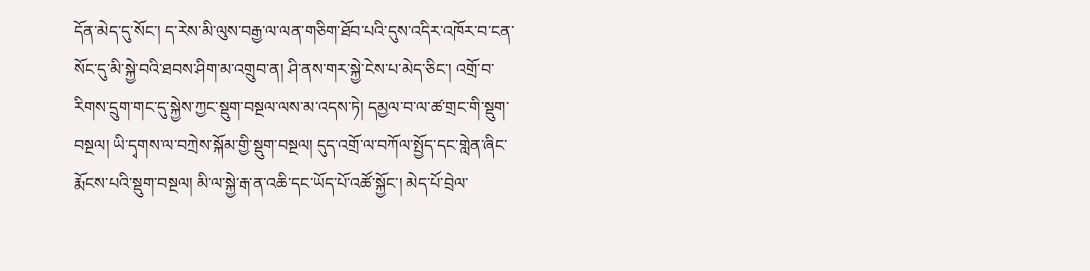དོན་མེད་དུ་སོང་། ད་རེས་མི་ལུས་བརྒྱ་ལ་ལན་གཅིག་ཐོབ་པའི་དུས་འདིར་འཁོར་བ་ངན་སོང་དུ་མི་སྐྱེ་བའི་ཐབས་ཤིག་མ་འགྲུབ་ན། ཤི་ནས་གར་སྐྱེ་ངེས་པ་མེད་ཅིང་། འགྲོ་བ་རིགས་དྲུག་གང་དུ་སྐྱེས་ཀྱང་སྡུག་བསྔལ་ལས་མ་འདས་ཏེ། དམྱལ་བ་ལ་ཚ་གྲང་གི་སྡུག་བསྔལ། ཡི་དྭགས་ལ་བཀྲེས་སྐོམ་གྱི་སྡུག་བསྔལ། དུད་འགྲོ་ལ་བཀོལ་སྤྱོད་དང་གླེན་ཞིང་རྨོངས་པའི་སྡུག་བསྔལ། མི་ལ་སྐྱེ་རྒ་ན་འཆི་དང་ཡོད་པོ་འཚོ་སྐྱོང་། མེད་པོ་བྲེལ་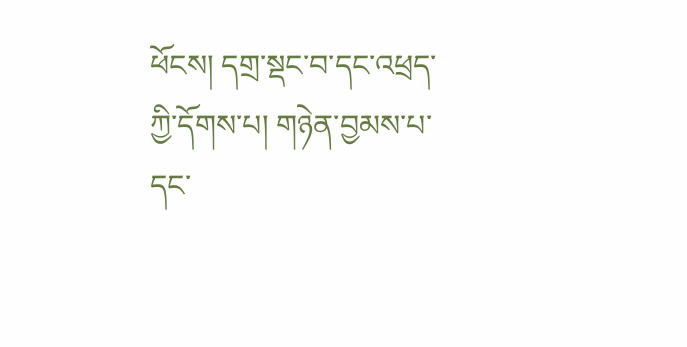ཕོངས། དགྲ་སྡང་བ་དང་འཕྲད་ཀྱི་དོགས་པ། གཉེན་བྱམས་པ་དང་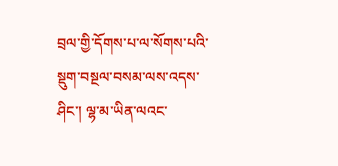བྲལ་གྱི་དོགས་པ་ལ་སོགས་པའི་སྡུག་བསྔལ་བསམ་ལས་འདས་ཤིང་། ལྷ་མ་ཡིན་ལའང་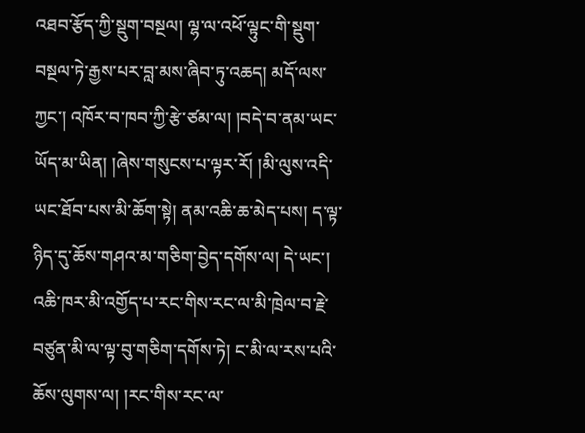འཐབ་རྩོད་ཀྱི་སྡུག་བསྔལ། ལྷ་ལ་འཕོ་ལྟུང་གི་སྡུག་བསྔལ་ཏེ་རྒྱས་པར་བླ་མས་ཞིབ་ཏུ་འཆད། མདོ་ལས་ཀྱང་། འཁོར་བ་ཁབ་ཀྱི་རྩེ་ཙམ་ལ། །བདེ་བ་ནམ་ཡང་ཡོད་མ་ཡིན། །ཞེས་གསུངས་པ་ལྟར་རོ། །མི་ལུས་འདི་ཡང་ཐོབ་པས་མི་ཆོག་སྟེ། ནམ་འཆི་ཆ་མེད་པས། ད་ལྟ་ཉིད་དུ་ཆོས་གཤའ་མ་གཅིག་བྱེད་དགོས་ལ། དེ་ཡང་། འཆི་ཁར་མི་འགྱོད་པ་རང་གིས་རང་ལ་མི་ཁྲེལ་བ་རྗེ་བཙུན་མི་ལ་ལྟ་བུ་གཅིག་དགོས་ཏེ། ང་མི་ལ་རས་པའི་ཆོས་ལུགས་ལ། །རང་གིས་རང་ལ་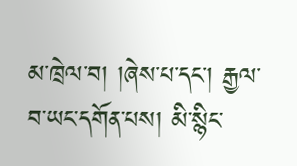མ་ཁྲེལ་བ། །ཞེས་པ་དང་། རྒྱལ་བ་ཡང་དགོན་པས། མི་སྙིང་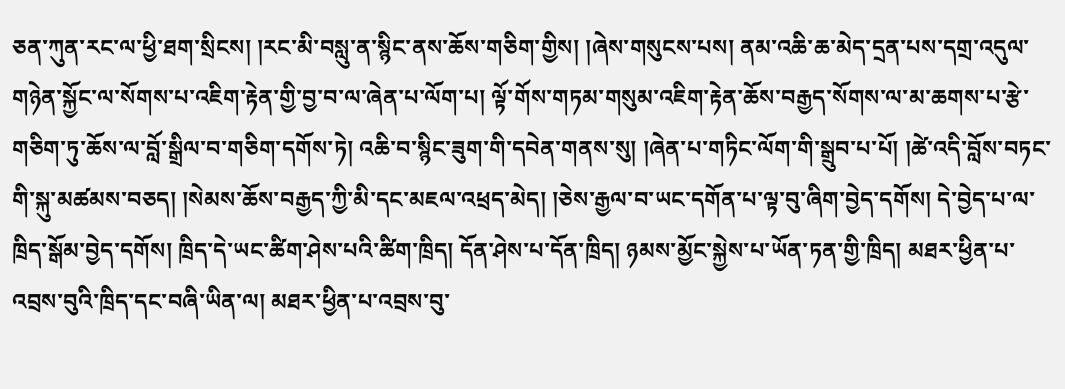ཅན་ཀུན་རང་ལ་ཕྱི་ཐག་སྲིངས། །རང་མི་བསླུ་ན་སྙིང་ནས་ཆོས་གཅིག་གྱིས། །ཞེས་གསུངས་པས། ནམ་འཆི་ཆ་མེད་དྲན་པས་དགྲ་འདུལ་གཉེན་སྐྱོང་ལ་སོགས་པ་འཇིག་རྟེན་གྱི་བྱ་བ་ལ་ཞེན་པ་ལོག་པ། ལྟོ་གོས་གཏམ་གསུམ་འཇིག་རྟེན་ཆོས་བརྒྱད་སོགས་ལ་མ་ཆགས་པ་རྩེ་གཅིག་ཏུ་ཆོས་ལ་བློ་སྒྲིལ་བ་གཅིག་དགོས་ཏེ། འཆི་བ་སྙིང་ཟུག་གི་དབེན་གནས་སུ། །ཞེན་པ་གཏིང་ལོག་གི་སྒྲུབ་པ་པོ། །ཚེ་འདི་བློས་བཏང་གི་སྐུ་མཚམས་བཅད། །སེམས་ཆོས་བརྒྱད་ཀྱི་མི་དང་མཇལ་འཕྲད་མེད། །ཅེས་རྒྱལ་བ་ཡང་དགོན་པ་ལྟ་བུ་ཞིག་བྱེད་དགོས། དེ་བྱེད་པ་ལ་ཁྲིད་སྒོམ་བྱེད་དགོས། ཁྲིད་དེ་ཡང་ཚིག་ཤེས་པའི་ཚིག་ཁྲིད། དོན་ཤེས་པ་དོན་ཁྲིད། ཉམས་མྱོང་སྐྱེས་པ་ཡོན་ཏན་གྱི་ཁྲིད། མཐར་ཕྱིན་པ་འབྲས་བུའི་ཁྲིད་དང་བཞི་ཡིན་ལ། མཐར་ཕྱིན་པ་འབྲས་བུ་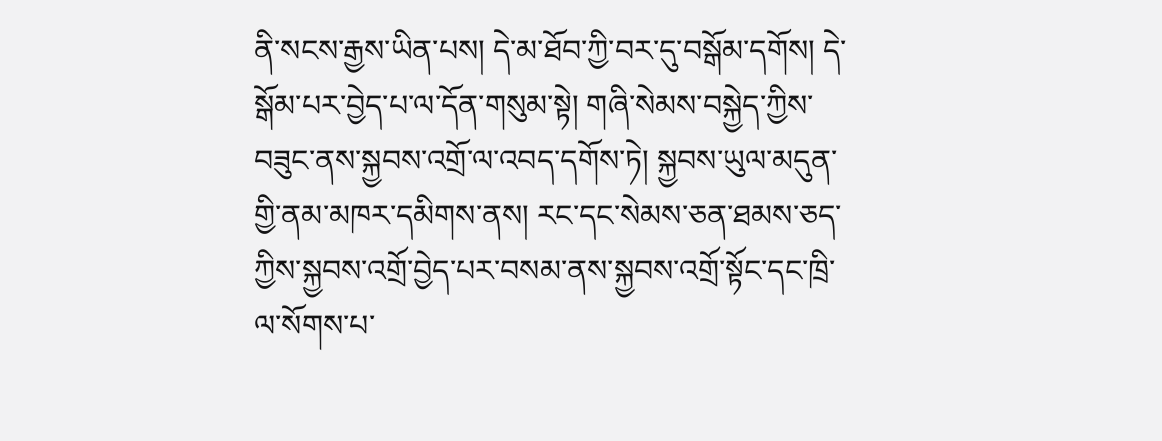ནི་སངས་རྒྱས་ཡིན་པས། དེ་མ་ཐོབ་ཀྱི་བར་དུ་བསྒོམ་དགོས། དེ་སྒོམ་པར་བྱེད་པ་ལ་དོན་གསུམ་སྟེ། གཞི་སེམས་བསྐྱེད་ཀྱིས་བཟུང་ནས་སྐྱབས་འགྲོ་ལ་འབད་དགོས་ཏེ། སྐྱབས་ཡུལ་མདུན་གྱི་ནམ་མཁར་དམིགས་ནས། རང་དང་སེམས་ཅན་ཐམས་ཅད་ཀྱིས་སྐྱབས་འགྲོ་བྱེད་པར་བསམ་ནས་སྐྱབས་འགྲོ་སྟོང་དང་ཁྲི་ལ་སོགས་པ་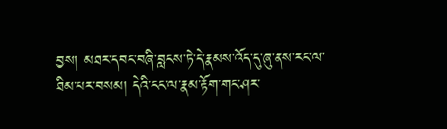བྱས། མཐར་དབང་བཞི་བླངས་ཏེ་དེ་རྣམས་འོད་དུ་ཞུ་ནས་རང་ལ་ཐིམ་པར་བསམ། དེའི་ངང་ལ་རྣམ་རྟོག་གང་ཤར་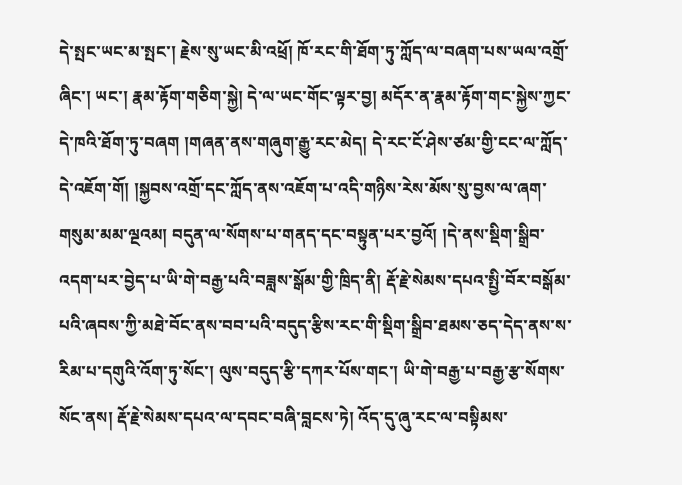དེ་སྤང་ཡང་མ་སྤང་། རྗེས་སུ་ཡང་མི་འཕྲོ། ཁོ་རང་གི་ཐོག་ཏུ་ཀློད་ལ་བཞག་པས་ཡལ་འགྲོ་ཞིང་། ཡང་། རྣམ་རྟོག་གཅིག་སྐྱེ། དེ་ལ་ཡང་གོང་ལྟར་བྱ། མདོར་ན་རྣམ་རྟོག་གང་སྐྱེས་ཀྱང་དེ་ཁའི་ཐོག་ཏུ་བཞག །གཞན་ནས་གཞུག་རྒྱུ་རང་མེད། དེ་རང་ངོ་ཤེས་ཙམ་གྱི་ངང་ལ་ཀློད་དེ་འཇོག་གོ། །སྐྱབས་འགྲོ་དང་ཀློད་ནས་འཇོག་པ་འདི་གཉིས་རེས་མོས་སུ་བྱས་ལ་ཞག་གསུམ་མམ་ལྔའམ། བདུན་ལ་སོགས་པ་གནད་དང་བསྟུན་པར་བྱའོ། །དེ་ནས་སྡིག་སྒྲིབ་འདག་པར་བྱེད་པ་ཡི་གེ་བརྒྱ་པའི་བཟླས་སྒོམ་གྱི་ཁྲིད་ནི། རྡོ་རྗེ་སེམས་དཔའ་སྤྱི་བོར་བསྒོམ་པའི་ཞབས་ཀྱི་མཐེ་བོང་ནས་བབ་པའི་བདུད་རྩིས་རང་གི་སྡིག་སྒྲིབ་ཐམས་ཅད་དེད་ནས་ས་རིམ་པ་དགུའི་འོག་ཏུ་སོང་། ལུས་བདུད་རྩི་དཀར་པོས་གང་། ཡི་གེ་བརྒྱ་པ་བརྒྱ་རྩ་སོགས་སོང་ནས། རྡོ་རྗེ་སེམས་དཔའ་ལ་དབང་བཞི་བླངས་ཏེ། འོད་དུ་ཞུ་རང་ལ་བསྟིམས་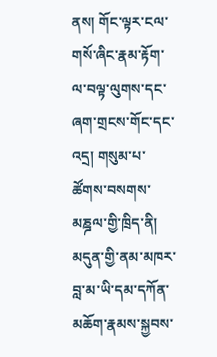ནས། གོང་ལྟར་ངལ་གསོ་ཞིང་རྣམ་རྟོག་ལ་བལྟ་ལུགས་དང་ཞག་གྲངས་གོང་དང་འདྲ། གསུམ་པ་ཚོགས་བསགས་མཎྜལ་གྱི་ཁྲིད་ནི། མདུན་གྱི་ནམ་མཁར་བླ་མ་ཡི་དམ་དཀོན་མཆོག་རྣམས་སྐྱབས་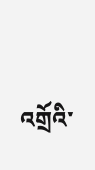འགྲོའི་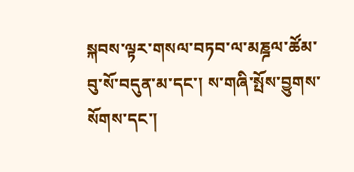སྐབས་ལྟར་གསལ་བཏབ་ལ་མཎྜལ་ཚོམ་བུ་སོ་བདུན་མ་དང་། ས་གཞི་སྤོས་བྱུགས་སོགས་དང་།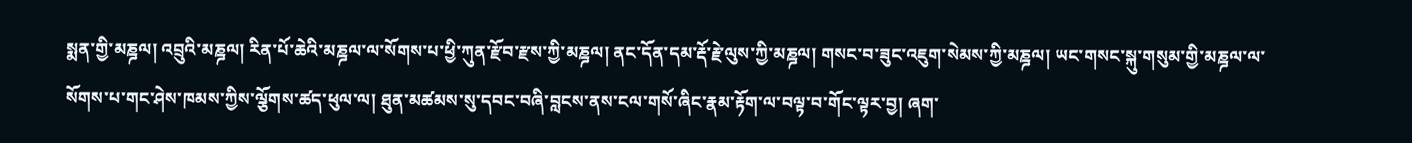སྨན་གྱི་མཎྜལ། འབྲུའི་མཎྜལ། རིན་པོ་ཆེའི་མཎྜལ་ལ་སོགས་པ་ཕྱི་ཀུན་རྫོབ་རྫས་ཀྱི་མཎྜལ། ནང་དོན་དམ་རྡོ་རྗེ་ལུས་ཀྱི་མཎྜལ། གསང་བ་ཟུང་འཇུག་སེམས་ཀྱི་མཎྜལ། ཡང་གསང་སྐུ་གསུམ་གྱི་མཎྜལ་ལ་སོགས་པ་གང་ཤེས་ཁམས་ཀྱིས་ལྕོགས་ཚད་ཕུལ་ལ། ཐུན་མཚམས་སུ་དབང་བཞི་བླངས་ནས་ངལ་གསོ་ཞིང་རྣམ་རྟོག་ལ་བལྟ་བ་གོང་ལྟར་བྱ། ཞག་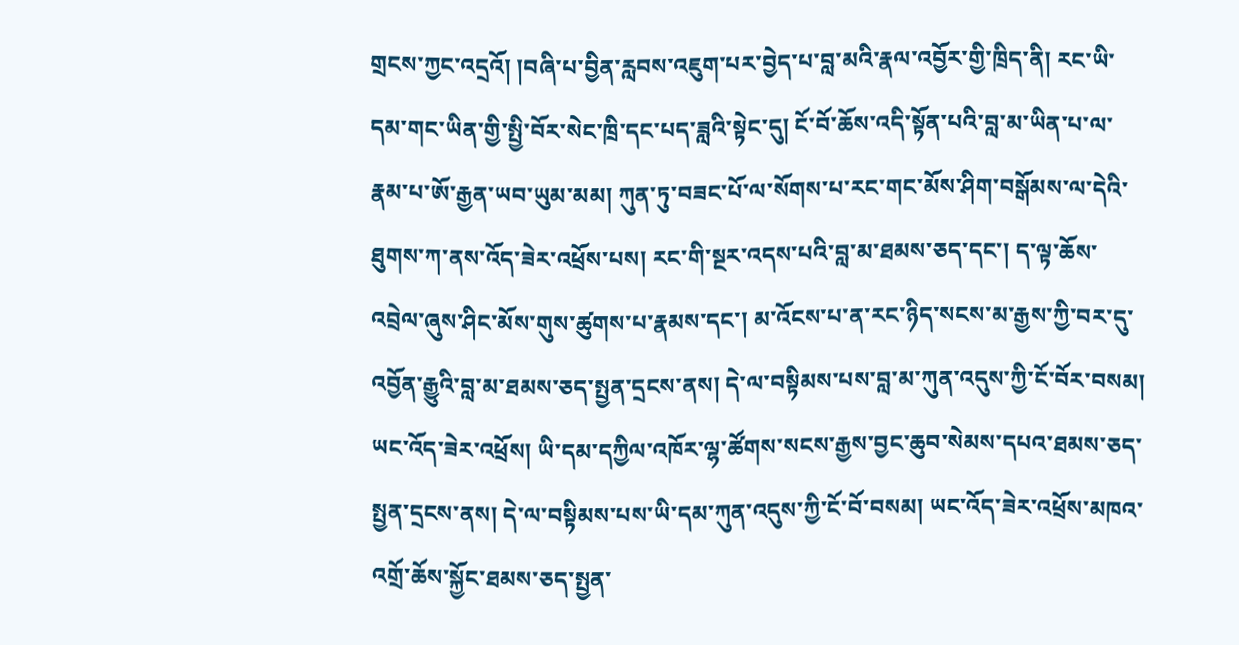གྲངས་ཀྱང་འདྲའོ། །བཞི་པ་བྱིན་རླབས་འཇུག་པར་བྱེད་པ་བླ་མའི་རྣལ་འབྱོར་གྱི་ཁྲིད་ནི། རང་ཡི་དམ་གང་ཡིན་གྱི་སྤྱི་བོར་སེང་ཁྲི་དང་པད་ཟླའི་སྟེང་དུ། ངོ་བོ་ཆོས་འདི་སྟོན་པའི་བླ་མ་ཡིན་པ་ལ་རྣམ་པ་ཨོ་རྒྱན་ཡབ་ཡུམ་མམ། ཀུན་ཏུ་བཟང་པོ་ལ་སོགས་པ་རང་གང་མོས་ཤིག་བསྒོམས་ལ་དེའི་ཐུགས་ཀ་ནས་འོད་ཟེར་འཕྲོས་པས། རང་གི་སྔར་འདས་པའི་བླ་མ་ཐམས་ཅད་དང་། ད་ལྟ་ཆོས་འབྲེལ་ཞུས་ཤིང་མོས་གུས་ཚུགས་པ་རྣམས་དང་། མ་འོངས་པ་ན་རང་ཉིད་སངས་མ་རྒྱས་ཀྱི་བར་དུ་འབྱོན་རྒྱུའི་བླ་མ་ཐམས་ཅད་སྤྱན་དྲངས་ནས། དེ་ལ་བསྟིམས་པས་བླ་མ་ཀུན་འདུས་ཀྱི་ངོ་བོར་བསམ། ཡང་འོད་ཟེར་འཕྲོས། ཡི་དམ་དཀྱིལ་འཁོར་ལྷ་ཚོགས་སངས་རྒྱས་བྱང་ཆུབ་སེམས་དཔའ་ཐམས་ཅད་སྤྱན་དྲངས་ནས། དེ་ལ་བསྟིམས་པས་ཡི་དམ་ཀུན་འདུས་ཀྱི་ངོ་བོ་བསམ། ཡང་འོད་ཟེར་འཕྲོས་མཁའ་འགྲོ་ཆོས་སྐྱོང་ཐམས་ཅད་སྤྱན་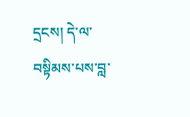དྲངས། དེ་ལ་བསྟིམས་པས་བླ་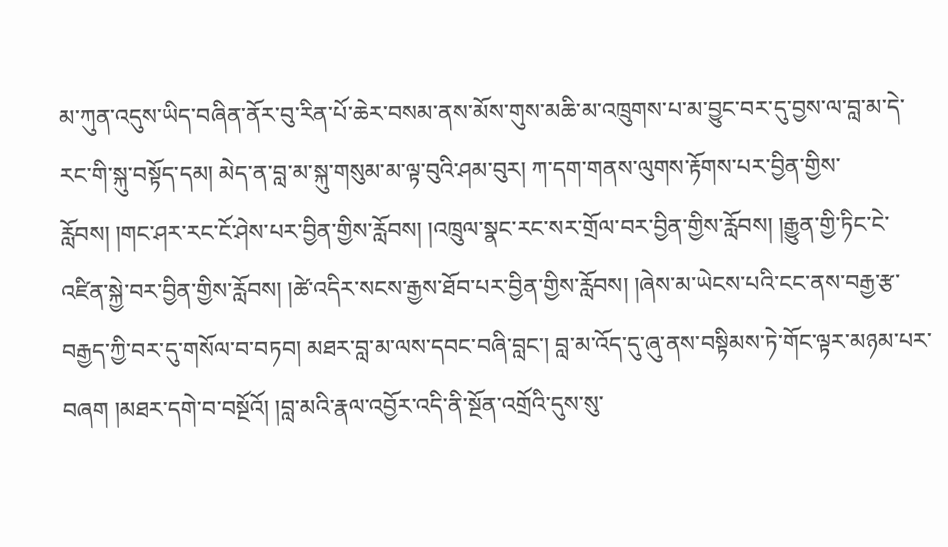མ་ཀུན་འདུས་ཡིད་བཞིན་ནོར་བུ་རིན་པོ་ཆེར་བསམ་ནས་མོས་གུས་མཆི་མ་འཁྲུགས་པ་མ་བྱུང་བར་དུ་བྱས་ལ་བླ་མ་དེ་རང་གི་སྐུ་བསྟོད་དམ། མེད་ན་བླ་མ་སྐུ་གསུམ་མ་ལྟ་བུའི་ཤམ་བུར། ཀ་དག་གནས་ལུགས་རྟོགས་པར་བྱིན་གྱིས་རློབས། །གང་ཤར་རང་ངོ་ཤེས་པར་བྱིན་གྱིས་རློབས། །འཁྲུལ་སྣང་རང་སར་གྲོལ་བར་བྱིན་གྱིས་རློབས། །རྒྱུན་གྱི་ཏིང་ངེ་འཛིན་སྐྱེ་བར་བྱིན་གྱིས་རློབས། །ཚེ་འདིར་སངས་རྒྱས་ཐོབ་པར་བྱིན་གྱིས་རློབས། །ཞེས་མ་ཡེངས་པའི་ངང་ནས་བརྒྱ་རྩ་བརྒྱད་ཀྱི་བར་དུ་གསོལ་བ་བཏབ། མཐར་བླ་མ་ལས་དབང་བཞི་བླང་། བླ་མ་འོད་དུ་ཞུ་ནས་བསྟིམས་ཏེ་གོང་ལྟར་མཉམ་པར་བཞག །མཐར་དགེ་བ་བསྔོའོ། །བླ་མའི་རྣལ་འབྱོར་འདི་ནི་སྔོན་འགྲོའི་དུས་སུ་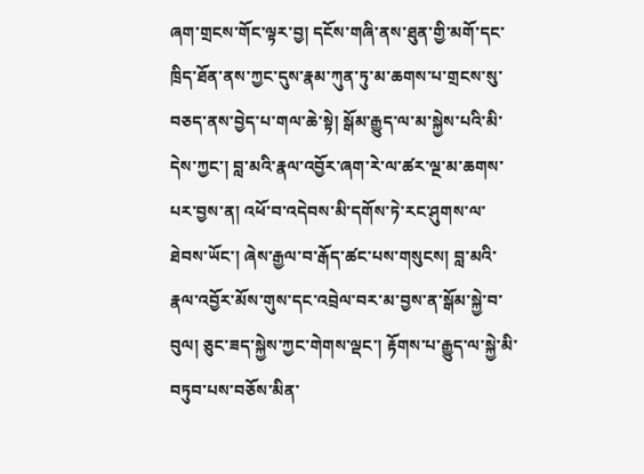ཞག་གྲངས་གོང་ལྟར་བྱ། དངོས་གཞི་ནས་ཐུན་གྱི་མགོ་དང་ཁྲིད་ཐོན་ནས་ཀྱང་དུས་རྣམ་ཀུན་ཏུ་མ་ཆགས་པ་གྲངས་སུ་བཅད་ནས་བྱེད་པ་གལ་ཆེ་སྟེ། སྒོམ་རྒྱུད་ལ་མ་སྐྱེས་པའི་མི་དེས་ཀྱང་། བླ་མའི་རྣལ་འབྱོར་ཞག་རེ་ལ་ཚར་ལྔ་མ་ཆགས་པར་བྱས་ན། འཕོ་བ་འདེབས་མི་དགོས་ཏེ་རང་ཤུགས་ལ་ཐེབས་ཡོང་། ཞེས་རྒྱལ་བ་རྒོད་ཚང་པས་གསུངས། བླ་མའི་རྣལ་འབྱོར་མོས་གུས་དང་འབྲེལ་བར་མ་བྱས་ན་སྒོམ་སྐྱེ་བ་བུལ། ཅུང་ཟད་སྐྱེས་ཀྱང་གེགས་ལྡང་། རྟོགས་པ་རྒྱུད་ལ་སྐྱེ་མི་བཏུབ་པས་བཅོས་མིན་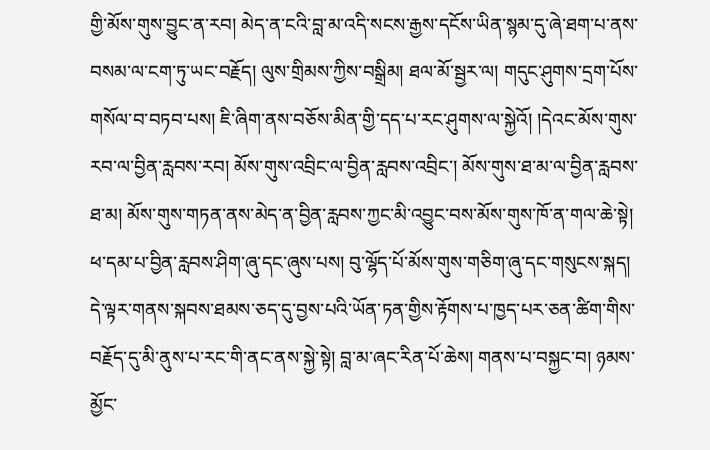གྱི་མོས་གུས་བྱུང་ན་རབ། མེད་ན་ངའི་བླ་མ་འདི་སངས་རྒྱས་དངོས་ཡིན་སྙམ་དུ་ཞེ་ཐག་པ་ནས་བསམ་ལ་ངག་ཏུ་ཡང་བརྗོད། ལུས་གྲིམས་ཀྱིས་བསྒྲིམ། ཐལ་མོ་སྦྱར་ལ། གདུང་ཤུགས་དྲག་པོས་གསོལ་བ་བཏབ་པས། ཇི་ཞིག་ནས་བཅོས་མིན་གྱི་དད་པ་རང་ཤུགས་ལ་སྐྱེའོ། །དེའང་མོས་གུས་རབ་ལ་བྱིན་རླབས་རབ། མོས་གུས་འབྲིང་ལ་བྱིན་རླབས་འབྲིང་། མོས་གུས་ཐ་མ་ལ་བྱིན་རླབས་ཐ་མ། མོས་གུས་གཏན་ནས་མེད་ན་བྱིན་རླབས་ཀྱང་མི་འབྱུང་བས་མོས་གུས་ཁོ་ན་གལ་ཆེ་སྟེ། ཕ་དམ་པ་བྱིན་རླབས་ཤིག་ཞུ་དང་ཞུས་པས། བུ་ལྷོད་པོ་མོས་གུས་གཅིག་ཞུ་དང་གསུངས་སྐད། དེ་ལྟར་གནས་སྐབས་ཐམས་ཅད་དུ་བྱས་པའི་ཡོན་ཏན་གྱིས་རྟོགས་པ་ཁྱད་པར་ཅན་ཚིག་གིས་བརྗོད་དུ་མི་ནུས་པ་རང་གི་ནང་ནས་སྐྱེ་སྟེ། བླ་མ་ཞང་རིན་པོ་ཆེས། གནས་པ་བསྐྱང་བ། ཉམས་མྱོང་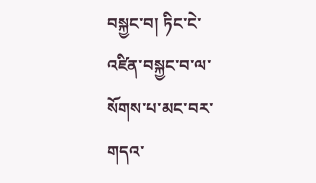བསྐྱང་བ། ཏིང་ངེ་འཛིན་བསྐྱང་བ་ལ་སོགས་པ་མང་བར་གདའ་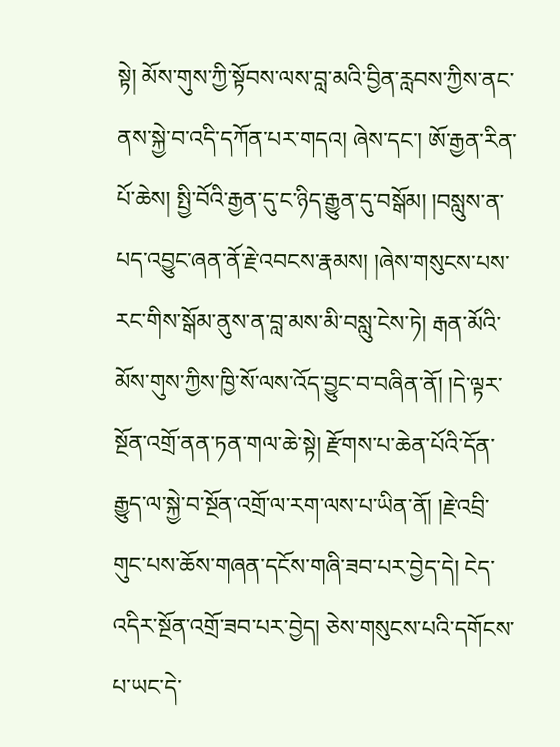སྟེ། མོས་གུས་ཀྱི་སྟོབས་ལས་བླ་མའི་བྱིན་རླབས་ཀྱིས་ནང་ནས་སྐྱེ་བ་འདི་དཀོན་པར་གདའ། ཞེས་དང་། ཨོ་རྒྱན་རིན་པོ་ཆེས། སྤྱི་བོའི་རྒྱན་དུ་ང་ཉིད་རྒྱུན་དུ་བསྒོམ། །བསླུས་ན་པད་འབྱུང་ཞན་ནོ་རྗེ་འབངས་རྣམས། །ཞེས་གསུངས་པས་རང་གིས་སྒོམ་ནུས་ན་བླ་མས་མི་བསླུ་ངེས་ཏེ། རྒན་མོའི་མོས་གུས་ཀྱིས་ཁྱི་སོ་ལས་འོད་བྱུང་བ་བཞིན་ནོ། །དེ་ལྟར་སྔོན་འགྲོ་ནན་ཏན་གལ་ཆེ་སྟེ། རྫོགས་པ་ཆེན་པོའི་དོན་རྒྱུད་ལ་སྐྱེ་བ་སྔོན་འགྲོ་ལ་རག་ལས་པ་ཡིན་ནོ། །རྗེ་འབྲི་གུང་པས་ཆོས་གཞན་དངོས་གཞི་ཟབ་པར་བྱེད་དེ། ངེད་འདིར་སྔོན་འགྲོ་ཟབ་པར་བྱེད། ཅེས་གསུངས་པའི་དགོངས་པ་ཡང་དེ་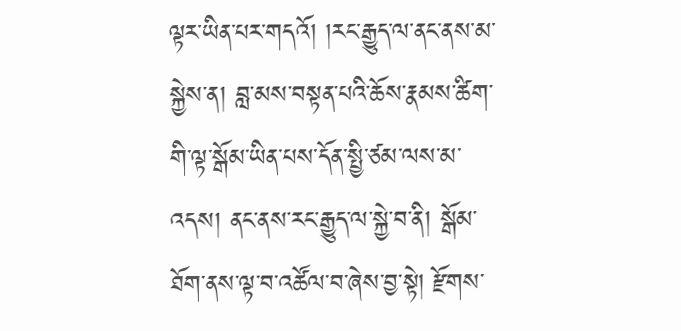ལྟར་ཡིན་པར་གདའོ། །རང་རྒྱུད་ལ་ནང་ནས་མ་སྐྱེས་ན། བླ་མས་བསྟན་པའི་ཆོས་རྣམས་ཚིག་གི་ལྟ་སྒོམ་ཡིན་པས་དོན་སྤྱི་ཙམ་ལས་མ་འདས། ནང་ནས་རང་རྒྱུད་ལ་སྐྱེ་བ་ནི། སྒོམ་ཐོག་ནས་ལྟ་བ་འཚོལ་བ་ཞེས་བྱ་སྟེ། རྫོགས་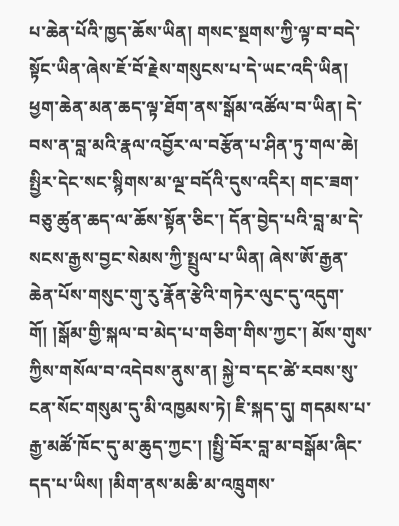པ་ཆེན་པོའི་ཁྱད་ཆོས་ཡིན། གསང་སྔགས་ཀྱི་ལྟ་བ་བདེ་སྟོང་ཡིན་ཞེས་ཇོ་བོ་རྗེས་གསུངས་པ་དེ་ཡང་འདི་ཡིན། ཕྱག་ཆེན་མན་ཆད་ལྟ་ཐོག་ནས་སྒོམ་འཚོལ་བ་ཡིན། དེ་བས་ན་བླ་མའི་རྣལ་འབྱོར་ལ་བརྩོན་པ་ཤིན་ཏུ་གལ་ཆེ། སྤྱིར་དེང་སང་སྙིགས་མ་ལྔ་བདོའི་དུས་འདིར། གང་ཟག་བཅུ་ཚུན་ཆད་ལ་ཆོས་སྟོན་ཅིང་། དོན་བྱེད་པའི་བླ་མ་དེ་སངས་རྒྱས་བྱང་སེམས་ཀྱི་སྤྲུལ་པ་ཡིན། ཞེས་ཨོ་རྒྱན་ཆེན་པོས་གསུང་གུ་རུ་རྣོན་རྩེའི་གཏེར་ལུང་དུ་འདུག་གོ། །སྒོམ་གྱི་སྐལ་བ་མེད་པ་གཅིག་གིས་ཀྱང་། མོས་གུས་ཀྱིས་གསོལ་བ་འདེབས་ནུས་ན། སྐྱེ་བ་དང་ཚེ་རབས་སུ་ངན་སོང་གསུམ་དུ་མི་འཁྱམས་ཏེ། ཇི་སྐད་དུ། གདམས་པ་རྒྱ་མཚོ་ཁོང་དུ་མ་ཆུད་ཀྱང་། །སྤྱི་བོར་བླ་མ་བསྒོམ་ཞིང་དད་པ་ཡིས། །མིག་ནས་མཆི་མ་འཁྲུགས་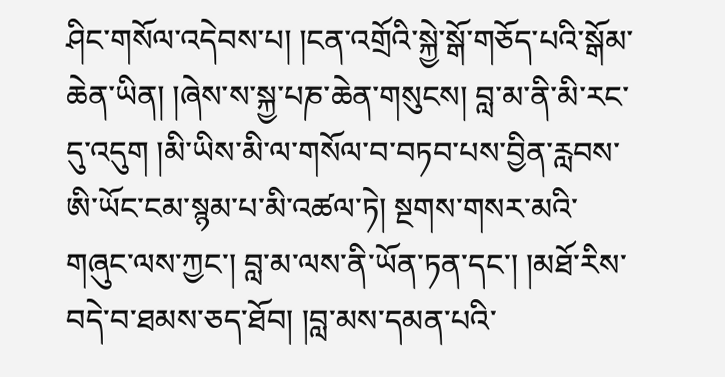ཤིང་གསོལ་འདེབས་པ། །ངན་འགྲོའི་སྐྱེ་སྒོ་གཅོད་པའི་སྒོམ་ཆེན་ཡིན། །ཞེས་ས་སྐྱ་པཎ་ཆེན་གསུངས། བླ་མ་ནི་མི་རང་དུ་འདུག །མི་ཡིས་མི་ལ་གསོལ་བ་བཏབ་པས་བྱིན་རླབས་ཨི་ཡོང་ངམ་སྙམ་པ་མི་འཚལ་ཏེ། སྔགས་གསར་མའི་གཞུང་ལས་ཀྱང་། བླ་མ་ལས་ནི་ཡོན་ཏན་དང་། །མཐོ་རིས་བདེ་བ་ཐམས་ཅད་ཐོབ། །བླ་མས་དམན་པའི་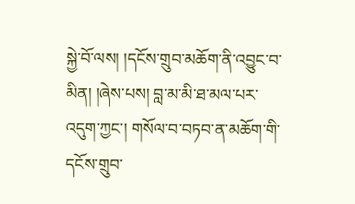སྐྱེ་བོ་ལས། །དངོས་གྲུབ་མཆོག་ནི་འབྱུང་བ་མིན། །ཞེས་པས། བླ་མ་མི་ཐ་མལ་པར་འདུག་ཀྱང་། གསོལ་བ་བཏབ་ན་མཆོག་གི་དངོས་གྲུབ་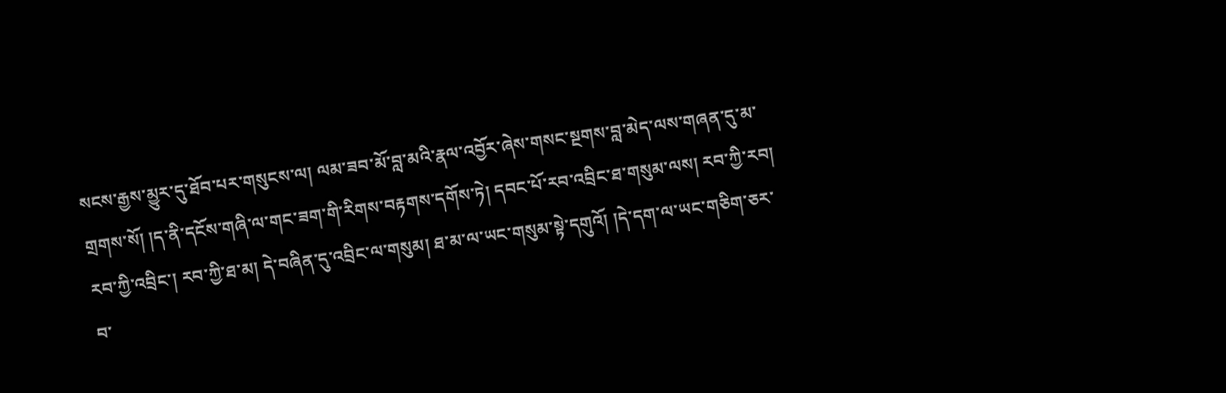སངས་རྒྱས་མྱུར་དུ་ཐོབ་པར་གསུངས་ལ། ལམ་ཟབ་མོ་བླ་མའི་རྣལ་འབྱོར་ཞེས་གསང་སྔགས་བླ་མེད་ལས་གཞན་དུ་མ་གྲགས་སོ། །ད་ནི་དངོས་གཞི་ལ་གང་ཟག་གི་རིགས་བརྟགས་དགོས་ཏེ། དབང་པོ་རབ་འབྲིང་ཐ་གསུམ་ལས། རབ་ཀྱི་རབ། རབ་ཀྱི་འབྲིང་། རབ་ཀྱི་ཐ་མ། དེ་བཞིན་དུ་འབྲིང་ལ་གསུམ། ཐ་མ་ལ་ཡང་གསུམ་སྟེ་དགུའོ། །དེ་དག་ལ་ཡང་གཅིག་ཅར་བ་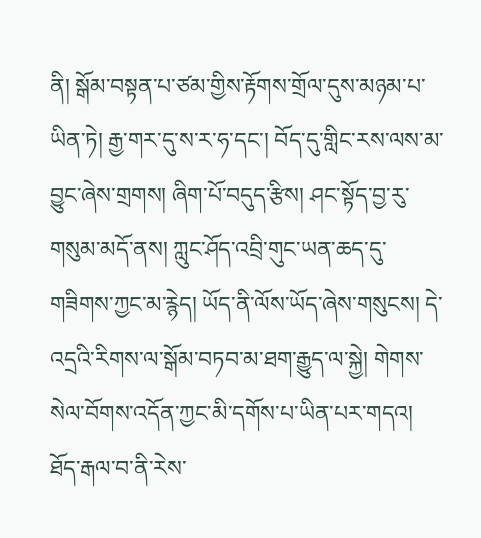ནི། སྒོམ་བསྟན་པ་ཙམ་གྱིས་རྟོགས་གྲོལ་དུས་མཉམ་པ་ཡིན་ཏེ། རྒྱ་གར་དུ་ས་ར་ཧ་དང་། བོད་དུ་གླིང་རས་ལས་མ་བྱུང་ཞེས་གྲགས། ཞིག་པོ་བདུད་རྩིས། ཤང་སྟོད་བྱ་རུ་གསུམ་མདོ་ནས། ཀླུང་ཤོད་འབྲི་གུང་ཡན་ཆད་དུ་གཟིགས་ཀྱང་མ་རྙེད། ཡོད་ནི་ལོས་ཡོད་ཞེས་གསུངས། དེ་འདྲའི་རིགས་ལ་སྒོམ་བཏབ་མ་ཐག་རྒྱུད་ལ་སྐྱེ། གེགས་སེལ་བོགས་འདོན་ཀྱང་མི་དགོས་པ་ཡིན་པར་གདའ། ཐོད་རྒལ་བ་ནི་རེས་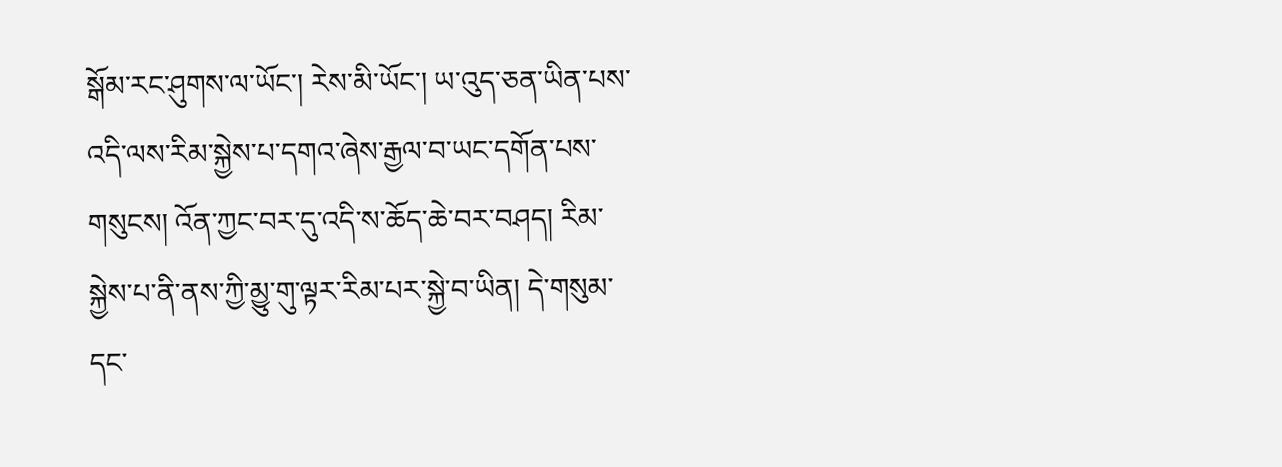སྒོམ་རང་ཤུགས་ལ་ཡོང་། རེས་མི་ཡོང་། ཡ་འུད་ཅན་ཡིན་པས་འདི་ལས་རིམ་སྐྱེས་པ་དགའ་ཞེས་རྒྱལ་བ་ཡང་དགོན་པས་གསུངས། འོན་ཀྱང་བར་དུ་འདི་ས་ཆོད་ཆེ་བར་བཤད། རིམ་སྐྱེས་པ་ནི་ནས་ཀྱི་མྱུ་གུ་ལྟར་རིམ་པར་སྐྱེ་བ་ཡིན། དེ་གསུམ་དང་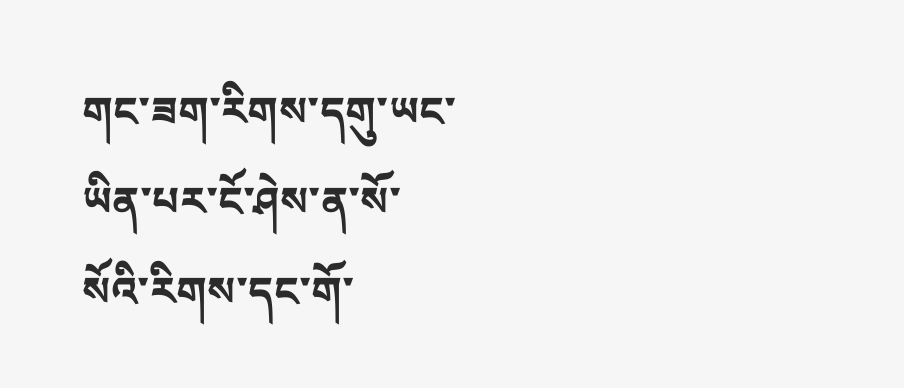གང་ཟག་རིགས་དགུ་ཡང་ཡིན་པར་ངོ་ཤེས་ན་སོ་སོའི་རིགས་དང་གོ་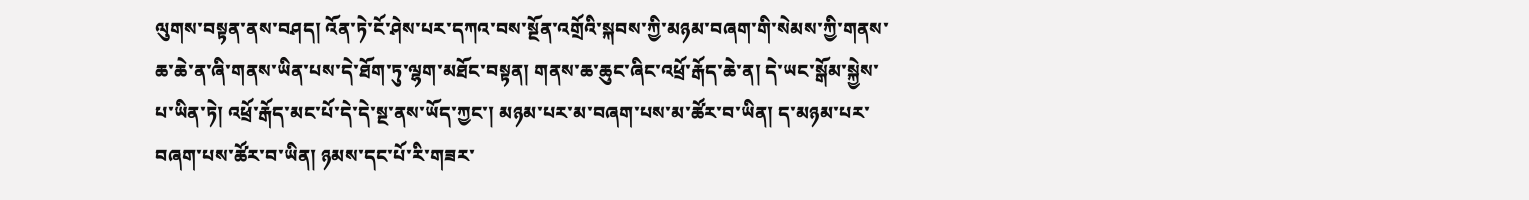ལུགས་བསྟན་ནས་བཤད། འོན་ཏེ་ངོ་ཤེས་པར་དཀའ་བས་སྔོན་འགྲོའི་སྐབས་ཀྱི་མཉམ་བཞག་གི་སེམས་ཀྱི་གནས་ཆ་ཆེ་ན་ཞི་གནས་ཡིན་པས་དེ་ཐོག་ཏུ་ལྷག་མཐོང་བསྟན། གནས་ཆ་ཆུང་ཞིང་འཕྲོ་རྒོད་ཆེ་ན། དེ་ཡང་སྒོམ་སྐྱེས་པ་ཡིན་ཏེ། འཕྲོ་རྒོད་མང་པོ་དེ་དེ་སྔ་ནས་ཡོད་ཀྱང་། མཉམ་པར་མ་བཞག་པས་མ་ཚོར་བ་ཡིན། ད་མཉམ་པར་བཞག་པས་ཚོར་བ་ཡིན། ཉམས་དང་པོ་རི་གཟར་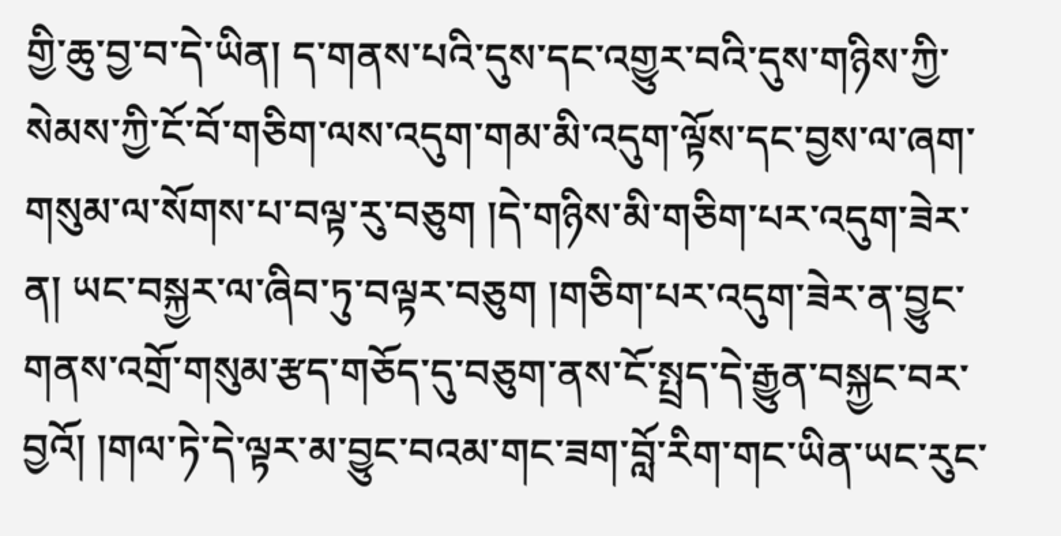གྱི་ཆུ་བྱ་བ་དེ་ཡིན། ད་གནས་པའི་དུས་དང་འགྱུར་བའི་དུས་གཉིས་ཀྱི་སེམས་ཀྱི་ངོ་བོ་གཅིག་ལས་འདུག་གམ་མི་འདུག་ལྟོས་དང་བྱས་ལ་ཞག་གསུམ་ལ་སོགས་པ་བལྟ་རུ་བཅུག །དེ་གཉིས་མི་གཅིག་པར་འདུག་ཟེར་ན། ཡང་བསྐྱར་ལ་ཞིབ་ཏུ་བལྟར་བཅུག །གཅིག་པར་འདུག་ཟེར་ན་བྱུང་གནས་འགྲོ་གསུམ་རྩད་གཅོད་དུ་བཅུག་ནས་ངོ་སྤྲད་དེ་རྒྱུན་བསྐྱང་བར་བྱའོ། །གལ་ཏེ་དེ་ལྟར་མ་བྱུང་བའམ་གང་ཟག་བློ་རིག་གང་ཡིན་ཡང་རུང་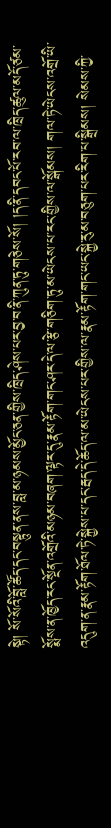སྟེ། སོ་སོའི་བློ་ཚོད་དང་བསྟུན་ནས་བླ་མ་ཉམས་མྱོང་ཅན་གྱིས་ཁྲིད་ཤེས་པར་བྱ་བ་ནི་ཀུན་ཏུ་གཅེས་སོ། །ད་ནི་དབང་པོ་རབ་ལ་ཁྲིད་ཚུལ་མདོ་ཙམ་སྨོས་ན་ཁྱོད་རང་སྔོན་འགྲོའི་མཉམ་བཞག་ལྟར་དུ་རྣམ་རྟོག་གང་ཤར་དེ་ལ་རྩེ་གཅིག་ཏུ་མ་ཡེངས་པ་རང་གྱིས་ལ་སྒོམས། གལ་ཏེ་ཡེངས་འགྲོ་ཡི་འདུག་ན་རྣམ་རྟོག་ཐོལ་ཏེ་སྐྱེས་པ་དང་རྦད་དེ་ཆོད་ལ་མ་ཡེངས་པར་གྱིས་ལ་རྣམ་རྟོག་གང་ཡང་སྐྱེ་རུ་མ་བཅུག་པར་རིག་པ་སྒྲིམས། སེམས་ཀྱི་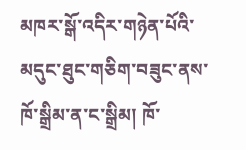མཁར་སྒོ་འདིར་གཉེན་པོའི་མདུང་ཐུང་གཅིག་བཟུང་ནས་ཁོ་སྒྲིམ་ན་ང་སྒྲིམ། ཁོ་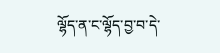ལྷོད་ན་ང་ལྷོད་བྱ་བ་དེ་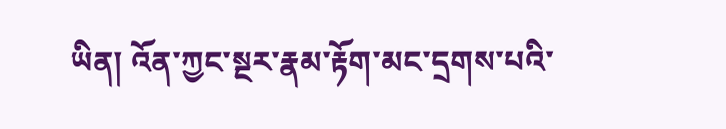ཡིན། འོན་ཀྱང་སྔར་རྣམ་རྟོག་མང་དྲགས་པའི་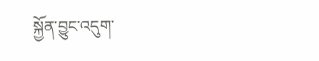སྐྱོན་བྱུང་འདུག་